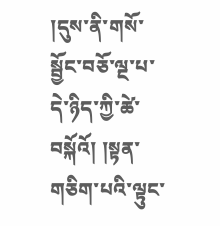།དུས་ནི་གསོ་སྦྱོང་བཅོ་ལྔ་པ་དེ་ཉིད་ཀྱི་ཚེ་བསྐོའོ། །སྟན་གཅིག་པའི་ལྟུང་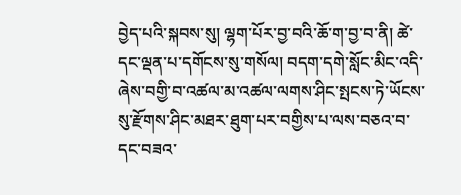བྱེད་པའི་སྐབས་སུ། ལྷག་པོར་བྱ་བའི་ཆོ་ག་བྱ་བ་ནི། ཚེ་དང་ལྡན་པ་དགོངས་སུ་གསོལ། བདག་དགེ་སློང་མིང་འདི་ཞེས་བགྱི་བ་འཚལ་མ་འཚལ་ལགས་ཤིང་སྤངས་ཏེ་ཡོངས་སུ་རྫོགས་ཤིང་མཐར་ཐུག་པར་བགྱིས་པ་ལས་བཅའ་བ་དང་བཟའ་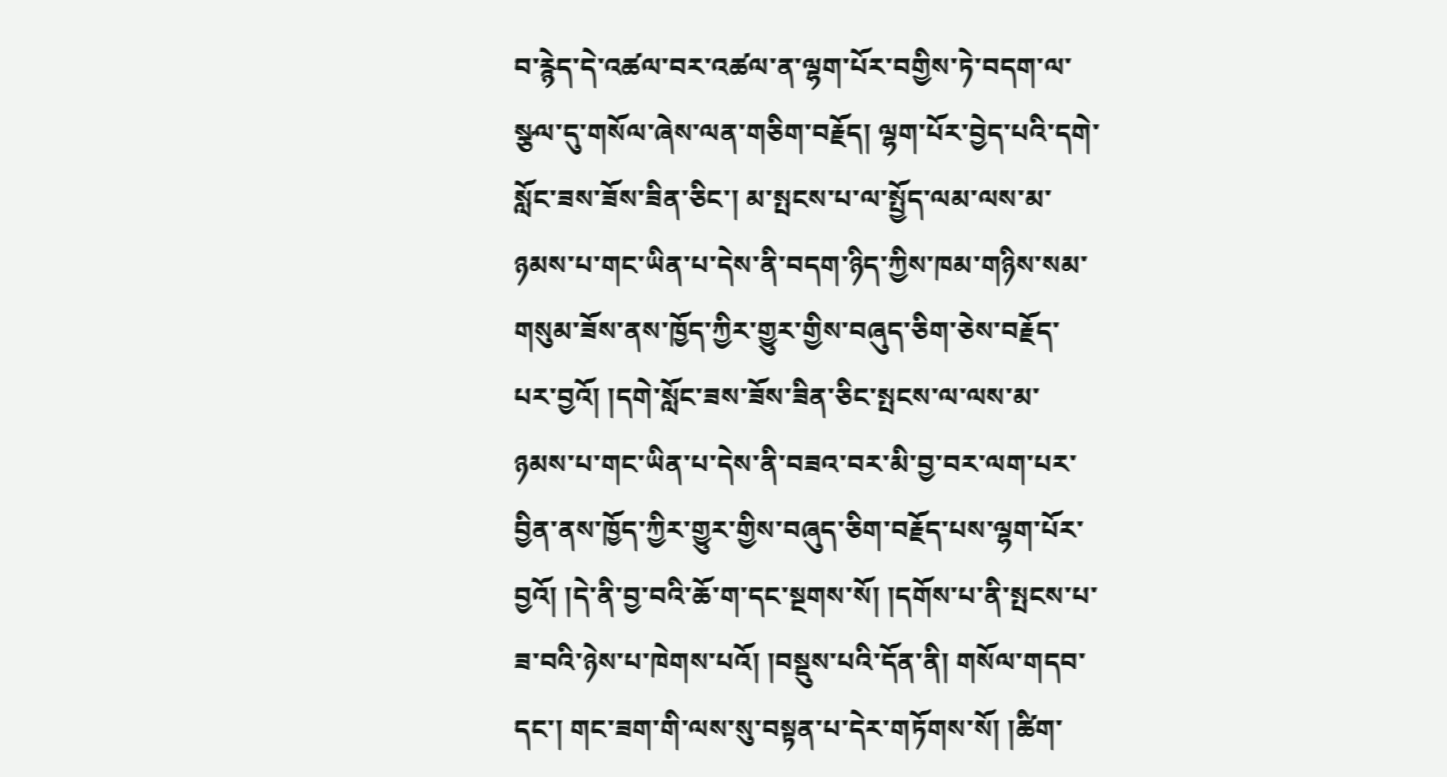བ་རྙེད་དེ་འཚལ་བར་འཚལ་ན་ལྷག་པོར་བགྱིས་ཏེ་བདག་ལ་སྩལ་དུ་གསོལ་ཞེས་ལན་གཅིག་བརྗོད། ལྷག་པོར་བྱེད་པའི་དགེ་སློང་ཟས་ཟོས་ཟིན་ཅིང་། མ་སྤངས་པ་ལ་སྤྱོད་ལམ་ལས་མ་ཉམས་པ་གང་ཡིན་པ་དེས་ནི་བདག་ཉིད་ཀྱིས་ཁམ་གཉིས་སམ་གསུམ་ཟོས་ནས་ཁྱོད་ཀྱིར་གྱུར་གྱིས་བཞུད་ཅིག་ཅེས་བརྗོད་པར་བྱའོ། །དགེ་སློང་ཟས་ཟོས་ཟིན་ཅིང་སྤངས་ལ་ལས་མ་ཉམས་པ་གང་ཡིན་པ་དེས་ནི་བཟའ་བར་མི་བྱ་བར་ལག་པར་བྱིན་ནས་ཁྱོད་ཀྱིར་གྱུར་གྱིས་བཞུད་ཅིག་བརྗོད་པས་ལྷག་པོར་བྱའོ། །དེ་ནི་བྱ་བའི་ཆོ་ག་དང་སྔགས་སོ། །དགོས་པ་ནི་སྤངས་པ་ཟ་བའི་ཉེས་པ་ཁེགས་པའོ། །བསྡུས་པའི་དོན་ནི། གསོལ་གདབ་དང་། གང་ཟག་གི་ལས་སུ་བསྟན་པ་དེར་གཏོགས་སོ། །ཚིག་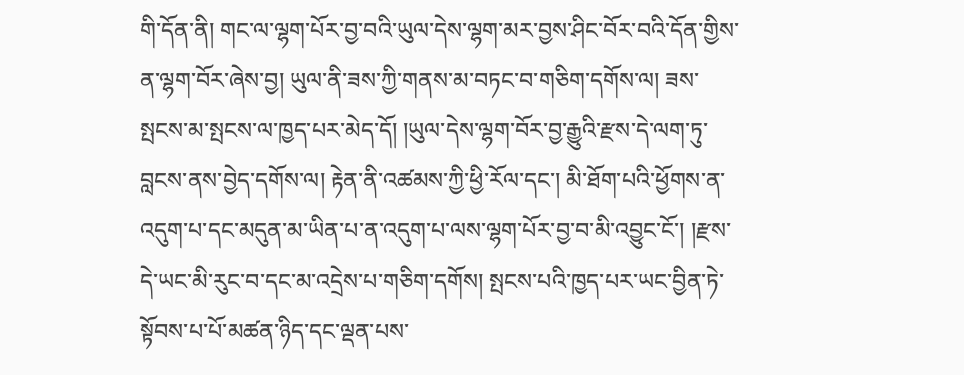གི་དོན་ནི། གང་ལ་ལྷག་པོར་བྱ་བའི་ཡུལ་དེས་ལྷག་མར་བྱས་ཤིང་བོར་བའི་དོན་གྱིས་ན་ལྷག་བོར་ཞེས་བྱ། ཡུལ་ནི་ཟས་ཀྱི་གནས་མ་བཏང་བ་གཅིག་དགོས་ལ། ཟས་སྤངས་མ་སྤངས་ལ་ཁྱད་པར་མེད་དོ། །ཡུལ་དེས་ལྷག་བོར་བྱ་རྒྱུའི་རྫས་དེ་ལག་ཏུ་བླངས་ནས་བྱེད་དགོས་ལ། རྟེན་ནི་འཚམས་ཀྱི་ཕྱི་རོལ་དང་། མི་ཐོག་པའི་ཕྱོགས་ན་འདུག་པ་དང་མདུན་མ་ཡིན་པ་ན་འདུག་པ་ལས་ལྷག་པོར་བྱ་བ་མི་འབྱུང་ངོ་། །རྫས་དེ་ཡང་མི་རུང་བ་དང་མ་འདྲེས་པ་གཅིག་དགོས། སྤངས་པའི་ཁྱད་པར་ཡང་བྱིན་ཏེ་སྟོབས་པ་པོ་མཚན་ཉིད་དང་ལྡན་པས་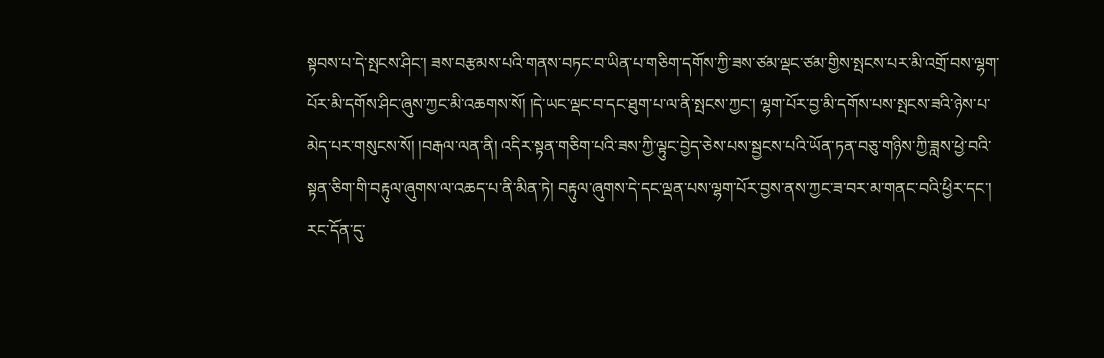སྟབས་པ་དེ་སྤངས་ཤིང་། ཟས་བརྩམས་པའི་གནས་བཏང་བ་ཡིན་པ་གཅིག་དགོས་ཀྱི་ཟས་ཙམ་ལྡང་ཙམ་གྱིས་སྤངས་པར་མི་འགྲོ་བས་ལྷག་པོར་མི་དགོས་ཤིང་ཞུས་ཀྱང་མི་འཆགས་སོ། །དེ་ཡང་ལྡང་བ་དང་ཐུག་པ་ལ་ནི་སྤངས་ཀྱང་། ལྷག་པོར་བྱ་མི་དགོས་པས་སྤངས་ཟའི་ཉེས་པ་མེད་པར་གསུངས་སོ། །བརྒལ་ལན་ནི། འདིར་སྟན་གཅིག་པའི་ཟས་ཀྱི་ལྟུང་བྱེད་ཅེས་པས་སྦྱངས་པའི་ཡོན་ཏན་བཅུ་གཉིས་ཀྱི་ཟླས་ཕྱེ་བའི་སྟན་ཅིག་གི་བརྟུལ་ཞུགས་ལ་འཆད་པ་ནི་མིན་ཏེ། བརྟུལ་ཞུགས་དེ་དང་ལྡན་པས་ལྷག་པོར་བྱས་ནས་ཀྱང་ཟ་བར་མ་གནང་བའི་ཕྱིར་དང་། རང་དོན་དུ་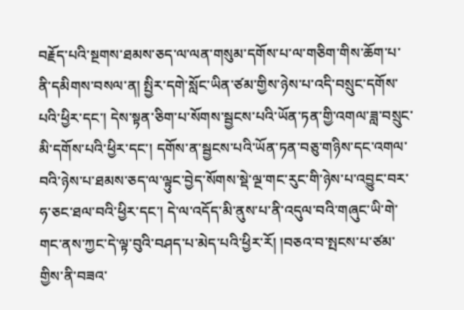བརྗོད་པའི་སྔགས་ཐམས་ཅད་ལ་ལན་གསུམ་དགོས་པ་ལ་གཅིག་གིས་ཆོག་པ་ནི་དམིགས་བསལ་ན། སྤྱིར་དགེ་སློང་ཡིན་ཙམ་གྱིས་ཉེས་པ་འདི་བསྲུང་དགོས་པའི་ཕྱིར་དང་། དེས་སྟན་ཅིག་པ་སོགས་སྦྱངས་པའི་ཡོན་ཏན་གྱི་འགལ་ཟླ་བསྲུང་མི་དགོས་པའི་ཕྱིར་དང་། དགོས་ན་སྦྱངས་པའི་ཡོན་ཏན་བཅུ་གཉིས་དང་འགལ་བའི་ཉེས་པ་ཐམས་ཅད་ལ་ལྟུང་བྱེད་སོགས་སྡེ་ལྔ་གང་རུང་གི་ཉེས་པ་འབྱུང་བར་ཧ་ཅང་ཐལ་བའི་ཕྱིར་དང་། དེ་ལ་འདོད་མི་ནུས་པ་ནི་འདུལ་བའི་གཞུང་ཡི་གེ་གང་ནས་ཀྱང་དེ་ལྟ་བུའི་བཤད་པ་མེད་པའི་ཕྱིར་རོ། །བཅའ་བ་སྤངས་པ་ཙམ་གྱིས་ནི་བཟའ་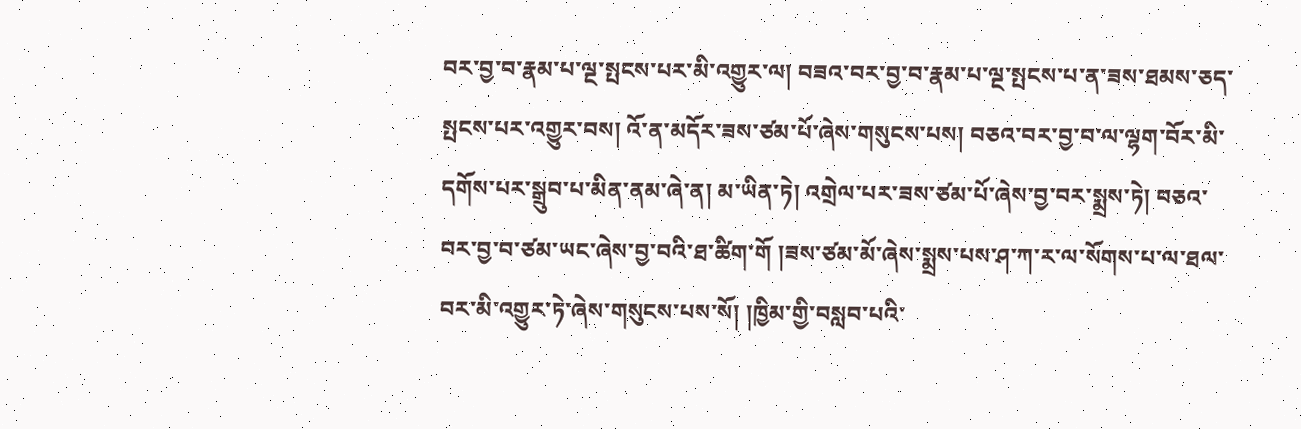བར་བྱ་བ་རྣམ་པ་ལྔ་སྤངས་པར་མི་འགྱུར་ལ། བཟའ་བར་བྱ་བ་རྣམ་པ་ལྔ་སྤངས་པ་ན་ཟས་ཐམས་ཅད་སྤངས་པར་འགྱུར་བས། འོ་ན་མདོར་ཟས་ཙམ་པོ་ཞེས་གསུངས་པས། བཅའ་བར་བྱ་བ་ལ་ལྷག་བོར་མི་དགོས་པར་སྒྲུབ་པ་མིན་ནམ་ཞེ་ན། མ་ཡིན་ཏེ། འགྲེལ་པར་ཟས་ཙམ་པོ་ཞེས་བྱ་བར་སྨྲས་ཏེ། བཅའ་བར་བྱ་བ་ཙམ་ཡང་ཞེས་བྱ་བའི་ཐ་ཚིག་གོ །ཟས་ཙམ་མོ་ཞེས་སྨྲས་པས་ཤ་ཀ་ར་ལ་སོགས་པ་ལ་ཐལ་བར་མི་འགྱུར་ཏེ་ཞེས་གསུངས་པས་སོ། །ཁྱིམ་གྱི་བསླབ་པའི་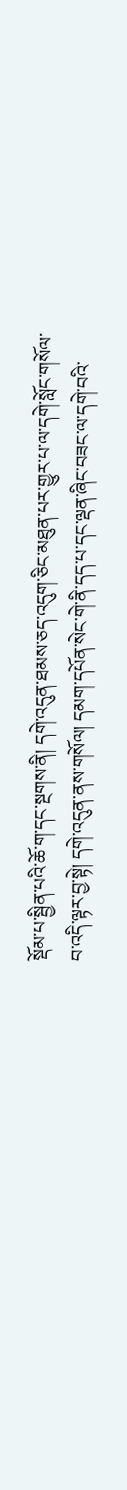སྡོམ་པ་སྦྱིན་པའི་ཆོ་ག་དང་སྔགས་ནི། དགེ་འདུན་ཐམས་ཅད་འདུག་ཅིང་མཐུན་པར་གྱུར་པ་ལ་དགེ་སློང་གསོལ་བ་འདི་ལྟར་བྱ་སྟེ། དགེ་འདུན་ནས་གསོལ། དམག་དཔོན་སེང་གེ་ནི་དད་པ་དང་ལྡན་ཞིང་བཟང་ལ་དགེ་བའི་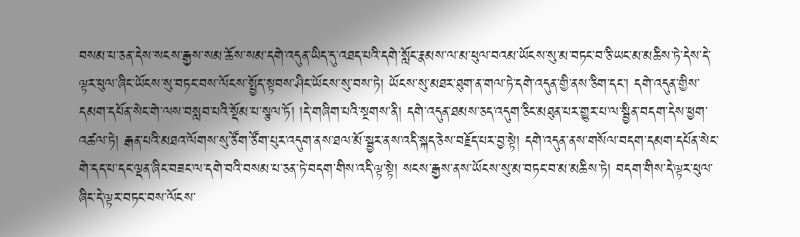བསམ་པ་ཅན་དེས་སངས་རྒྱས་སམ་ཆོས་སམ་དགེ་འདུན་ཡིད་དུ་འཐད་པའི་དགེ་སློང་རྣམས་ལ་མ་ཕུལ་བའམ་ཡོངས་སུ་མ་བཏང་བ་ཅི་ཡང་མ་མཆིས་ཏེ་དེས་དེ་ལྟར་ཕུལ་ཞིང་ཡོངས་སུ་བཏང་བས་ལོངས་སྤྱོད་སྟབས་ཤིང་ཡོངས་སུ་བས་ཏེ། ཡོངས་སུ་མཐར་ཐུག་ན་གལ་ཏེ་དགེ་འདུན་གྱི་ནས་ཅིག་དང་། དགེ་འདུན་གྱིས་དམག་དཔོན་སེང་གེ་ལས་བསླབ་པའི་སྡོམ་པ་སྩལ་ཏོ། །དེ་གཞིག་པའི་སྔགས་ནི། དགེ་འདུན་ཐམས་ཅད་འདུག་ཅིང་མཐུན་པར་གྱུར་པ་ལ་སྦྱིན་བདག་དེས་ཕྱག་འཚལ་ཏེ། རྒན་པའི་མཐའ་ལོགས་སུ་ཙོག་ཙོག་པུར་འདུག་ནས་ཐལ་མོ་སྦྱར་ནས་འདི་སྐད་ཅེས་བརྗོད་པར་བྱ་སྟེ། དགེ་འདུན་ནས་གསོལ་བདག་དམག་དཔོན་སེང་གེ་དད་པ་དང་ལྡན་ཞིང་བཟང་ལ་དགེ་བའི་བསམ་པ་ཅན་ཏེ་བདག་གིས་འདི་ལྟ་སྟེ། སངས་རྒྱས་ནས་ཡོངས་སུ་མ་བཏང་བ་མ་མཆིས་ཏེ། བདག་གིས་དེ་ལྟར་ཕུལ་ཞིང་དེ་ལྟར་བཏང་བས་ལོངས་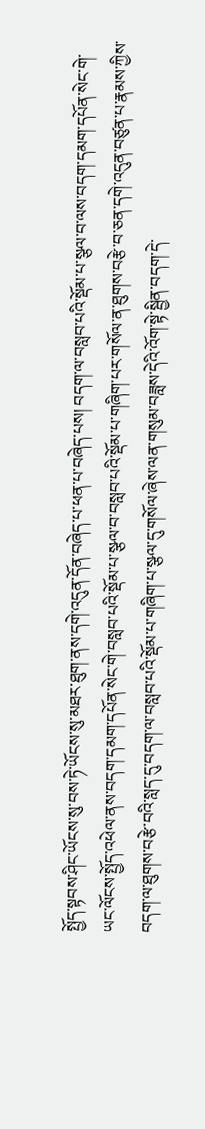སྤྱོད་སྟབས་ཤིང་ཡོངས་སུ་བས་ཏེ་ཡོངས་སུ་མཐར་ཐུག་ནས་དགེ་འདུན་དོན་བཞེད་པ་ཕན་པ་བཞེད་པས། བདག་ལ་བསླབ་པའི་སྡོམ་པ་སྩལ་བ་ལས་བདག་དམག་དཔོན་སེང་གེ་ཡང་ལོངས་སྤྱོད་འཕེལ་ནས་བདག་དམག་དཔོན་སེང་གེ་བསླབ་པའི་སྡོམ་པ་སྩལ་བ་བསླབ་པའི་སྡོམ་པ་གཞིག་པར་གསོལ་ན་ཐུགས་བརྩེ་བ་ཅན་དགེ་འདུན་བཙུན་པ་རྣམས་ཀྱིས་བདག་ལ་ཐུགས་བརྩེ་བའི་སླད་དུ་བདག་ལ་བསླབ་པའི་སྡོམ་པ་གཞིག་པ་སྩལ་དུ་གསོལ་ཞེས་ལན་གསུམ་བཟླས་དེའི་འོག་སྟེ་སྦྱིན་བདག་དེ་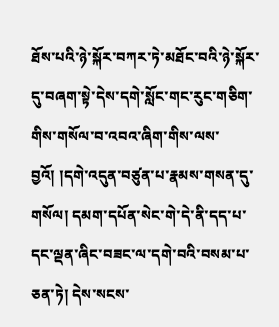ཐོས་པའི་ཉེ་སྐོར་བཀར་ཏེ་མཐོང་བའི་ཉེ་སྐོར་དུ་བཞག་སྟེ་དེས་དགེ་སློང་གང་རུང་གཅིག་གིས་གསོལ་བ་འབའ་ཞིག་གིས་ལས་བྱའོ། །དགེ་འདུན་བཙུན་པ་རྣམས་གསན་དུ་གསོལ། དམག་དཔོན་སེང་གེ་དེ་ནི་དད་པ་དང་ལྡན་ཞིང་བཟང་ལ་དགེ་བའི་བསམ་པ་ཅན་ཏེ། དེས་སངས་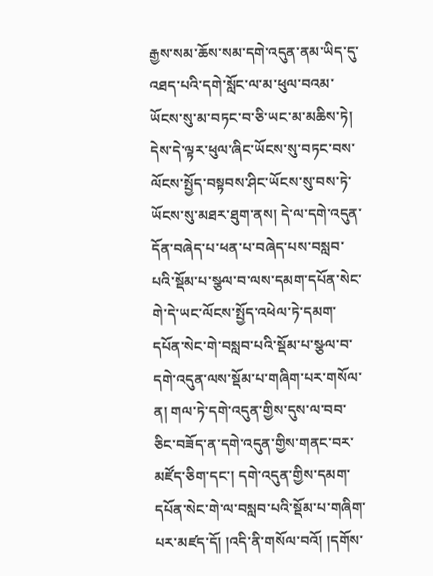རྒྱས་སམ་ཆོས་སམ་དགེ་འདུན་ནམ་ཡིད་དུ་འཐད་པའི་དགེ་སློང་ལ་མ་ཕུལ་བའམ་ཡོངས་སུ་མ་བཏང་བ་ཅི་ཡང་མ་མཆིས་ཏེ། དེས་དེ་ལྟར་ཕུལ་ཞིང་ཡོངས་སུ་བཏང་བས་ལོངས་སྤྱོད་བསྟབས་ཤིང་ཡོངས་སུ་བས་ཏེ་ཡོངས་སུ་མཐར་ཐུག་ནས། དེ་ལ་དགེ་འདུན་དོན་བཞེད་པ་ཕན་པ་བཞེད་པས་བསླབ་པའི་སྡོམ་པ་སྩལ་བ་ལས་དམག་དཔོན་སེང་གེ་དེ་ཡང་ལོངས་སྤྱོད་འཕེལ་ཏེ་དམག་དཔོན་སེང་གེ་བསླབ་པའི་སྡོམ་པ་སྩལ་བ་དགེ་འདུན་ལས་སྡོམ་པ་གཞིག་པར་གསོལ་ན། གལ་ཏེ་དགེ་འདུན་གྱིས་དུས་ལ་བབ་ཅིང་བཟོད་ན་དགེ་འདུན་གྱིས་གནང་བར་མཛོད་ཅིག་དང་། དགེ་འདུན་གྱིས་དམག་དཔོན་སེང་གེ་ལ་བསླབ་པའི་སྡོམ་པ་གཞིག་པར་མཛད་དོ། །འདི་ནི་གསོལ་བའོ། །དགོས་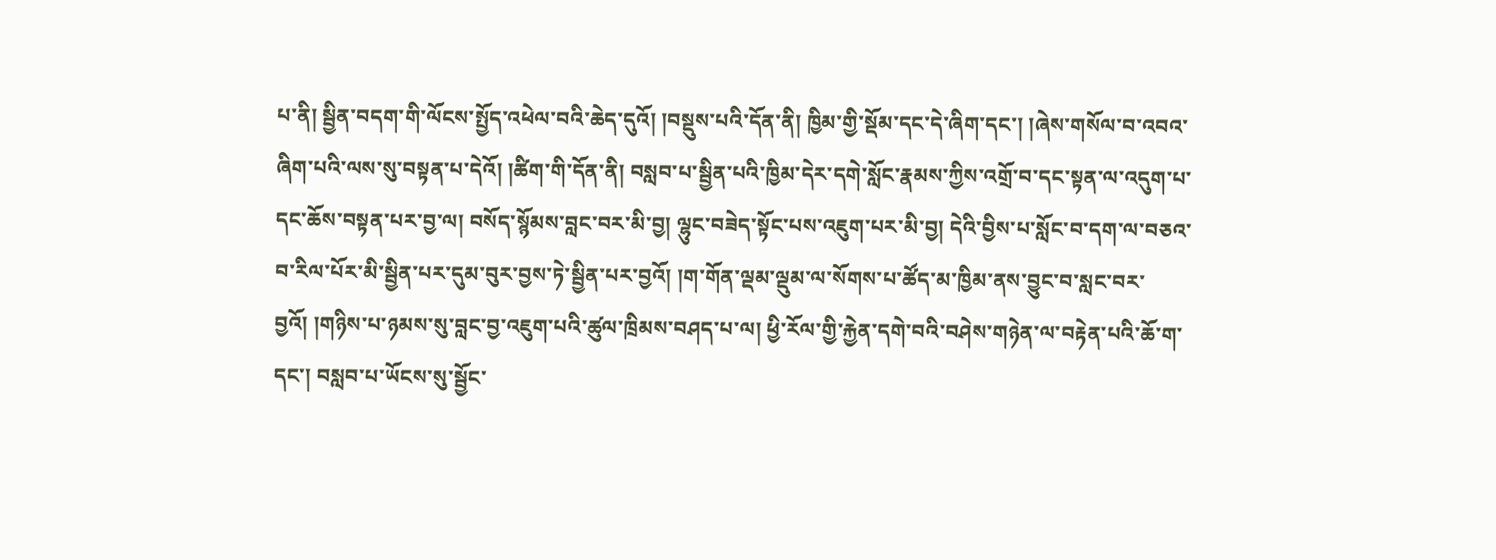པ་ནི། སྦྱིན་བདག་གི་ལོངས་སྤྱོད་འཕེལ་བའི་ཆེད་དུའོ། །བསྡུས་པའི་དོན་ནི། ཁྱིམ་གྱི་སྡོམ་དང་དེ་ཞིག་དང་། །ཞེས་གསོལ་བ་འབའ་ཞིག་པའི་ལས་སུ་བསྟན་པ་དེའོ། །ཚིག་གི་དོན་ནི། བསླབ་པ་སྦྱིན་པའི་ཁྱིམ་དེར་དགེ་སློང་རྣམས་ཀྱིས་འགྲོ་བ་དང་སྟན་ལ་འདུག་པ་དང་ཆོས་བསྟན་པར་བྱ་ལ། བསོད་སྙོམས་བླང་བར་མི་བྱ། ལྷུང་བཟེད་སྟོང་པས་འཇུག་པར་མི་བྱ། དེའི་བྱིས་པ་སློང་བ་དག་ལ་བཅའ་བ་རིལ་པོར་མི་སྦྱིན་པར་དུམ་བུར་བྱས་ཏེ་སྦྱིན་པར་བྱའོ། །ག་གོན་ལྡམ་ལྡུམ་ལ་སོགས་པ་ཚོད་མ་ཁྱིམ་ནས་བྱུང་བ་སླང་བར་བྱའོ། །གཉིས་པ་ཉམས་སུ་བླང་བྱ་འཇུག་པའི་ཚུལ་ཁྲིམས་བཤད་པ་ལ། ཕྱི་རོལ་གྱི་རྐྱེན་དགེ་བའི་བཤེས་གཉེན་ལ་བརྟེན་པའི་ཆོ་ག་དང་། བསླབ་པ་ཡོངས་སུ་སྦྱོང་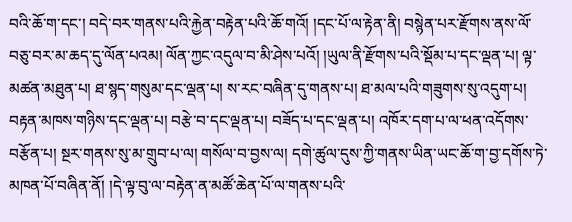བའི་ཆོ་ག་དང་། བདེ་བར་གནས་པའི་རྐྱེན་བརྟེན་པའི་ཆོ་གའོ། །དང་པོ་ལ་རྟེན་ནི། བསྙེན་པར་རྫོགས་ནས་ལོ་བཅུ་བར་མ་ཆད་དུ་ལོན་པའམ། ལོན་ཀྱང་འདུལ་བ་མི་ཤེས་པའོ། །ཡུལ་ནི་རྫོགས་པའི་སྡོམ་པ་དང་ལྡན་པ། ལྟ་མཚན་མཐུན་པ། ཐ་སྙད་གསུམ་དང་ལྡན་པ། ས་རང་བཞིན་དུ་གནས་པ། ཐ་མལ་པའི་གཟུགས་སུ་འདུག་པ། བརྟན་མཁས་གཉིས་དང་ལྡན་པ། བརྩེ་བ་དང་ལྡན་པ། བཟོད་པ་དང་ལྡན་པ། འཁོར་དག་པ་ལ་ཕན་འདོགས་བརྩོན་པ། སྔར་གནས་སུ་མ་གྲུབ་པ་ལ། གསོལ་བ་བྱས་ལ། དགེ་ཚུལ་དུས་ཀྱི་གནས་ཡིན་ཡང་ཆོ་ག་བྱ་དགོས་ཏེ་མཁན་པོ་བཞིན་ནོ། །དེ་ལྟ་བུ་ལ་བརྟེན་ན་མཚོ་ཆེན་པོ་ལ་གནས་པའི་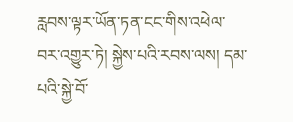རླབས་ལྟར་ཡོན་ཏན་ངང་གིས་འཕེལ་བར་འགྱུར་ཏེ། སྐྱེས་པའི་རབས་ལས། དམ་པའི་སྐྱེ་བོ་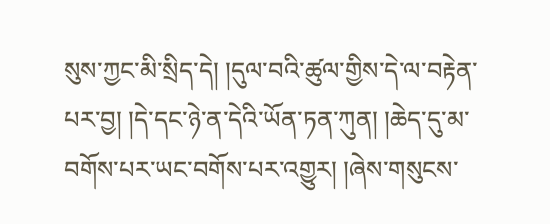སུས་ཀྱང་མི་སྲིད་དེ། །དུལ་བའི་ཚུལ་གྱིས་དེ་ལ་བརྟེན་པར་བྱ། །དེ་དང་ཉེ་ན་དེའི་ཡོན་ཏན་ཀུན། །ཆེད་དུ་མ་བགོས་པར་ཡང་བགོས་པར་འགྱུར། །ཞེས་གསུངས་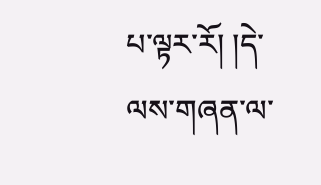པ་ལྟར་རོ། །དེ་ལས་གཞན་ལ་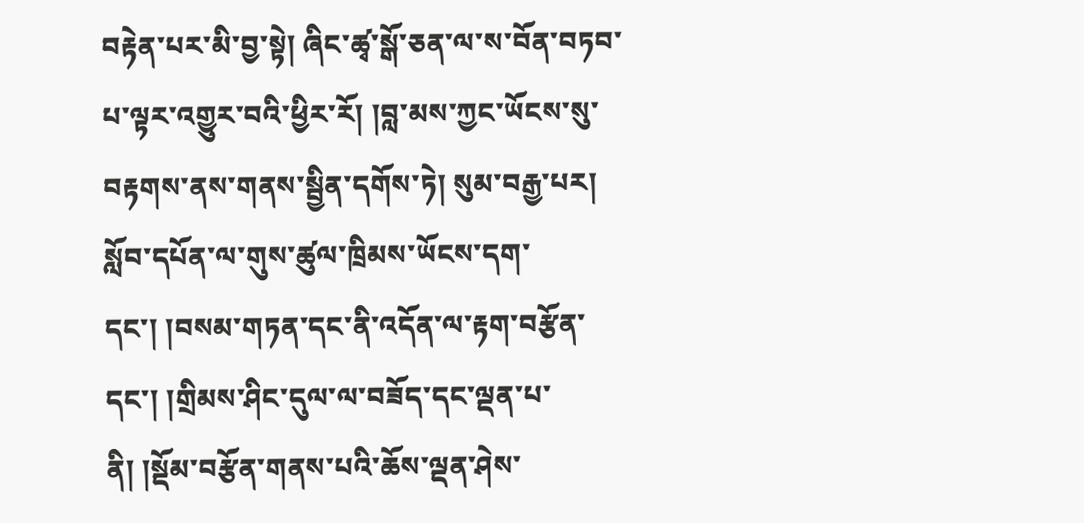བརྟེན་པར་མི་བྱ་སྟེ། ཞིང་ཚྭ་སྒོ་ཅན་ལ་ས་བོན་བཏབ་པ་ལྟར་འགྱུར་བའི་ཕྱིར་རོ། །བླ་མས་ཀྱང་ཡོངས་སུ་བརྟགས་ནས་གནས་སྦྱིན་དགོས་ཏེ། སུམ་བརྒྱ་པར། སློབ་དཔོན་ལ་གུས་ཚུལ་ཁྲིམས་ཡོངས་དག་དང་། །བསམ་གཏན་དང་ནི་འདོན་ལ་རྟག་བརྩོན་དང་། །གྲིམས་ཤིང་དུལ་ལ་བཟོད་དང་ལྡན་པ་ནི། །སྡོམ་བརྩོན་གནས་པའི་ཆོས་ལྡན་ཤེས་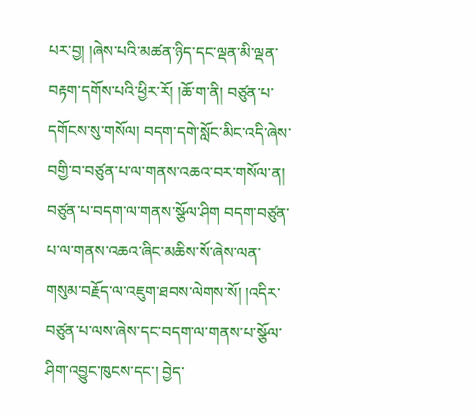པར་བྱ། །ཞེས་པའི་མཚན་ཉིད་དང་ལྡན་མི་ལྡན་བརྟག་དགོས་པའི་ཕྱིར་རོ། །ཆོ་ག་ནི། བཙུན་པ་དགོངས་སུ་གསོལ། བདག་དགེ་སློང་མིང་འདི་ཞེས་བགྱི་བ་བཙུན་པ་ལ་གནས་འཆའ་བར་གསོལ་ན། བཙུན་པ་བདག་ལ་གནས་སྩོལ་ཤིག བདག་བཙུན་པ་ལ་གནས་འཆའ་ཞིང་མཆིས་སོ་ཞེས་ལན་གསུམ་བརྗོད་ལ་འཇུག་ཐབས་ལེགས་སོ། །འདིར་བཙུན་པ་ལས་ཞེས་དང་བདག་ལ་གནས་པ་སྩོལ་ཤིག་འབྱུང་ཁུངས་དང་། བྱེད་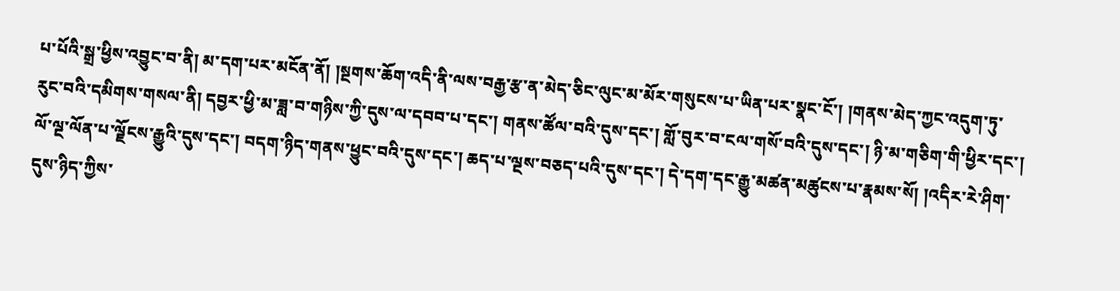པ་པོའི་སྒྲ་ཕྱིས་འབྱུང་བ་ནི། མ་དག་པར་མངོན་ནོ། །སྔགས་ཆོག་འདི་ནི་ལས་བརྒྱ་རྩ་ན་མེད་ཅིང་ལུང་མ་མོར་གསུངས་པ་ཡིན་པར་སྣང་ངོ་། །གནས་མེད་ཀྱང་འདུག་ཏུ་རུང་བའི་དམིགས་གསལ་ནི། དབྱར་ཕྱི་མ་ཟླ་བ་གཉིས་ཀྱི་དུས་ལ་དབབ་པ་དང་། གནས་ཚོལ་བའི་དུས་དང་། གློ་བུར་བ་ངལ་གསོ་བའི་དུས་དང་། ཉི་མ་གཅིག་གི་ཕྱིར་དང་། ལོ་ལྔ་ལོན་པ་ལྗོངས་རྒྱུའི་དུས་དང་། བདག་ཉིད་གནས་ཕྱུང་བའི་དུས་དང་། ཆད་པ་ལྔས་བཅད་པའི་དུས་དང་། དེ་དག་དང་རྒྱུ་མཚན་མཚུངས་པ་རྣམས་སོ། །འདིར་རེ་ཤིག་དུས་ཉིད་ཀྱིས་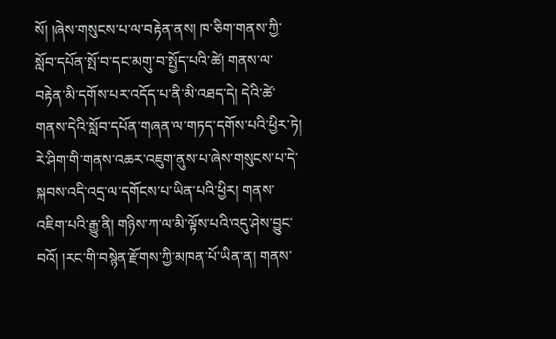སོ། །ཞེས་གསུངས་པ་ལ་བརྟེན་ནས། ཁ་ཅིག་གནས་ཀྱི་སློབ་དཔོན་སྤོ་བ་དང་མགུ་བ་སྤྱོད་པའི་ཚེ། གནས་ལ་བརྟེན་མི་དགོས་པར་འདོད་པ་ནི་མི་འཐད་དེ། དེའི་ཚེ་གནས་དེའི་སློབ་དཔོན་གཞན་ལ་གཏད་དགོས་པའི་ཕྱིར་ཏེ། རེ་ཤིག་གི་གནས་འཆར་འཇུག་ནུས་པ་ཞེས་གསུངས་པ་དེ་སྐབས་འདི་འདྲ་ལ་དགོངས་པ་ཡིན་པའི་ཕྱིར། གནས་འཇིག་པའི་རྒྱུ་ནི། གཉིས་ཀ་ལ་མི་ལྟོས་པའི་འདུ་ཤེས་བྱུང་བའོ། །རང་གི་བསྙེན་རྫོགས་ཀྱི་མཁན་པོ་ཡིན་ན། གནས་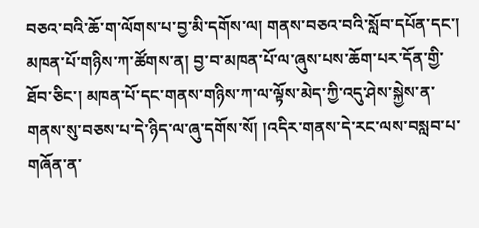བཅའ་བའི་ཆོ་ག་ལོགས་པ་བྱ་མི་དགོས་ལ། གནས་བཅའ་བའི་སློབ་དཔོན་དང་། མཁན་པོ་གཉིས་ཀ་ཚོགས་ན། བྱ་བ་མཁན་པོ་ལ་ཞུས་པས་ཆོག་པར་དོན་གྱི་ཐོབ་ཅིང་། མཁན་པོ་དང་གནས་གཉིས་ཀ་ལ་ལྟོས་མེད་ཀྱི་འདུ་ཤེས་སྐྱེས་ན་གནས་སུ་བཅས་པ་དེ་ཉིད་ལ་ཞུ་དགོས་སོ། །འདིར་གནས་དེ་རང་ལས་བསླབ་པ་གཞོན་ན་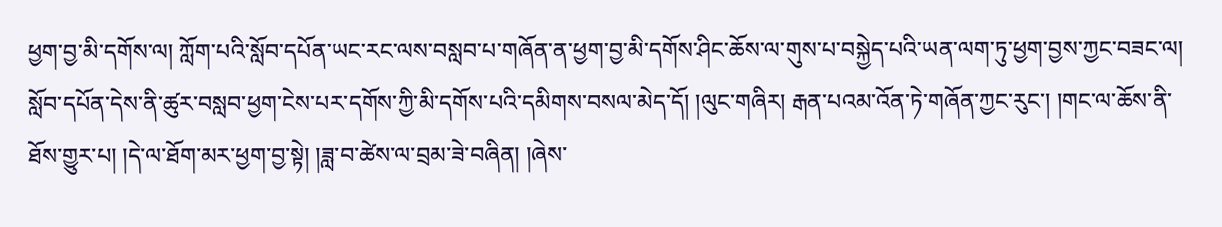ཕྱག་བྱ་མི་དགོས་ལ། ཀློག་པའི་སློབ་དཔོན་ཡང་རང་ལས་བསླབ་པ་གཞོན་ན་ཕྱག་བྱ་མི་དགོས་ཤིང་ཆོས་ལ་གུས་པ་བསྐྱེད་པའི་ཡན་ལག་ཏུ་ཕྱག་བྱས་ཀྱང་བཟང་ལ། སློབ་དཔོན་དེས་ནི་ཚུར་བསླབ་ཕྱག་ངེས་པར་དགོས་ཀྱི་མི་དགོས་པའི་དམིགས་བསལ་མེད་དོ། །ལུང་གཞིར། རྒན་པའམ་འོན་ཏེ་གཞོན་ཀྱང་རུང་། །གང་ལ་ཆོས་ནི་ཐོས་གྱུར་པ། །དེ་ལ་ཐོག་མར་ཕྱག་བྱ་སྟེ། །ཟླ་བ་ཚེས་ལ་བྲམ་ཟེ་བཞིན། །ཞེས་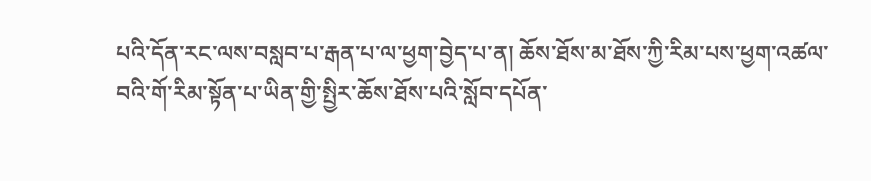པའི་དོན་རང་ལས་བསླབ་པ་རྒན་པ་ལ་ཕྱག་བྱེད་པ་ན། ཆོས་ཐོས་མ་ཐོས་ཀྱི་རིམ་པས་ཕྱག་འཚལ་བའི་གོ་རིམ་སྟོན་པ་ཡིན་གྱི་སྤྱིར་ཆོས་ཐོས་པའི་སློབ་དཔོན་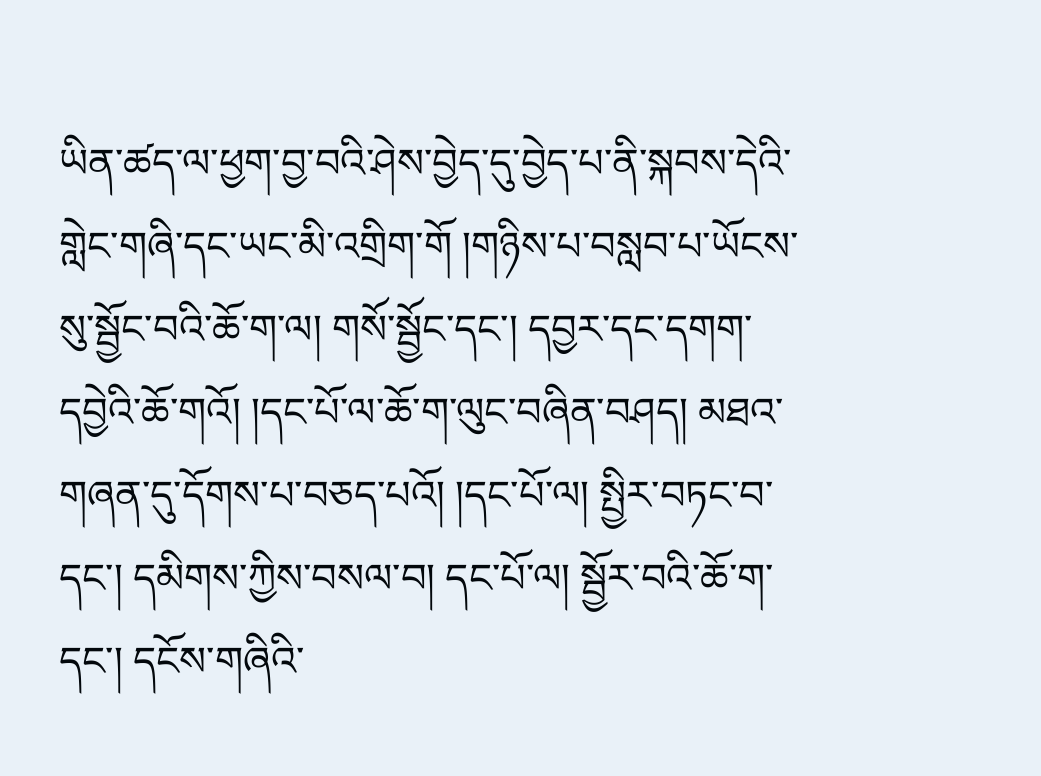ཡིན་ཚད་ལ་ཕྱག་བྱ་བའི་ཤེས་བྱེད་དུ་བྱེད་པ་ནི་སྐབས་དེའི་གླེང་གཞི་དང་ཡང་མི་འགྲིག་གོ །གཉིས་པ་བསླབ་པ་ཡོངས་སུ་སྦྱོང་བའི་ཆོ་ག་ལ། གསོ་སྦྱོང་དང་། དབྱར་དང་དགག་དབྱེའི་ཆོ་གའོ། །དང་པོ་ལ་ཆོ་ག་ལུང་བཞིན་བཤད། མཐའ་གཞན་དུ་དོགས་པ་བཅད་པའོ། །དང་པོ་ལ། སྤྱིར་བཏང་བ་དང་། དམིགས་ཀྱིས་བསལ་བ། དང་པོ་ལ། སྦྱོར་བའི་ཆོ་ག་དང་། དངོས་གཞིའི་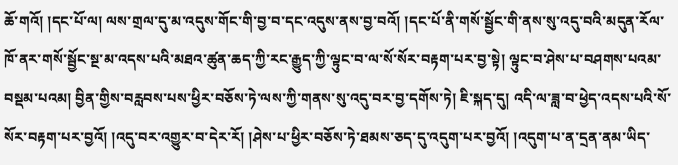ཆོ་གའོ། །དང་པོ་ལ། ལས་གྲལ་དུ་མ་འདུས་གོང་གི་བྱ་བ་དང་འདུས་ནས་བྱ་བའོ། །དང་པོ་ནི་གསོ་སྦྱོང་གི་ནས་སུ་འདུ་བའི་མདུན་རོལ་ཁོ་ནར་གསོ་སྦྱོང་སྔ་མ་འདས་པའི་མཐའ་ཚུན་ཆད་ཀྱི་རང་རྒྱུད་ཀྱི་ལྟུང་བ་ལ་སོ་སོར་བརྟག་པར་བྱ་སྟེ། ལྟུང་བ་ཤེས་པ་བཤགས་པའམ་བསྡམ་པའམ། བྱིན་གྱིས་བརླབས་པས་ཕྱིར་བཅོས་ཏེ་ལས་ཀྱི་གནས་སུ་འདུ་བར་བྱ་དགོས་ཏེ། ཇི་སྐད་དུ། འདི་ལ་ཟླ་བ་ཕྱེད་འདས་པའི་སོ་སོར་བརྟག་པར་བྱའོ། །འདུ་བར་འགྱུར་བ་དེར་རོ། །ཤེས་པ་ཕྱིར་བཅོས་ཏེ་ཐམས་ཅད་དུ་འདུག་པར་བྱའོ། །འདུག་པ་ན་དྲན་ནམ་ཡིད་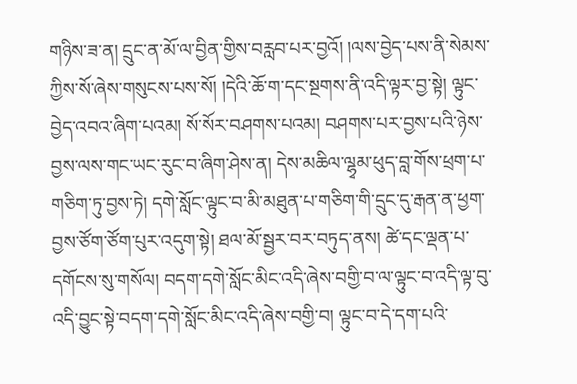གཉིས་ཟ་ན། དྲུང་ན་མོ་ལ་བྱིན་གྱིས་བརླབ་པར་བྱའོ། །ལས་བྱེད་པས་ནི་སེམས་ཀྱིས་སོ་ཞེས་གསུངས་པས་སོ། །དེའི་ཆོ་ག་དང་སྔགས་ནི་འདི་ལྟར་བྱ་སྟེ། ལྟུང་བྱེད་འབའ་ཞིག་པའམ། སོ་སོར་བཤགས་པའམ། བཤགས་པར་བྱས་པའི་ཉེས་བྱས་ལས་གང་ཡང་རུང་བ་ཞིག་ཤེས་ན། དེས་མཆིལ་ལྷྭམ་ཕུད་བླ་གོས་ཕྲག་པ་གཅིག་ཏུ་བྱས་ཏེ། དགེ་སློང་ལྟུང་བ་མི་མཐུན་པ་གཅིག་གི་དྲུང་དུ་རྒན་ན་ཕྱག་བྱས་ཙོག་ཙོག་པུར་འདུག་སྟེ། ཐལ་མོ་སྦྱར་བར་བཏུད་ནས། ཚེ་དང་ལྡན་པ་དགོངས་སུ་གསོལ། བདག་དགེ་སློང་མིང་འདི་ཞེས་བགྱི་བ་ལ་ལྟུང་བ་འདི་ལྟ་བུ་འདི་བྱུང་སྟེ་བདག་དགེ་སློང་མིང་འདི་ཞེས་བགྱི་བ། ལྟུང་བ་དེ་དག་པའི་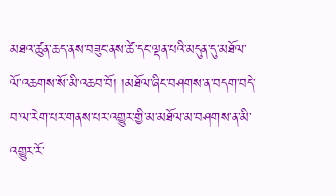མཐའ་ཚུན་ཆད་ནས་བཟུང་ནས་ཚེ་དང་ལྡན་པའི་མདུན་དུ་མཐོལ་ལོ་འཆགས་སོ་མི་འཆབ་བོ། །མཐོལ་ཞིང་བཤགས་ན་བདག་བདེ་བ་ལ་རེག་པར་གནས་པར་འགྱུར་གྱི་མ་མཐོལ་མ་བཤགས་ན་མི་འགྱུར་རོ་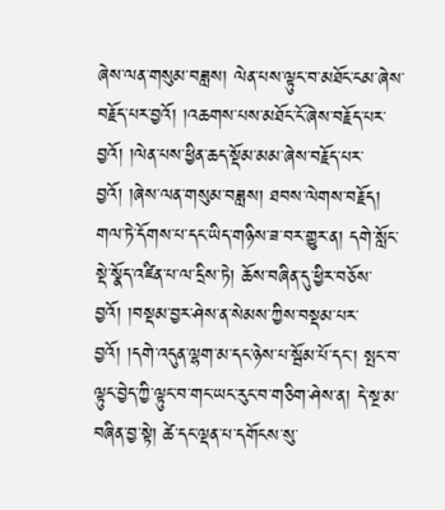ཞེས་ལན་གསུམ་བཟླས། ལེན་པས་ལྟུང་བ་མཐོང་ངམ་ཞེས་བརྗོད་པར་བྱའོ། །འཆགས་པས་མཐོང་ངོ་ཞེས་བརྗོད་པར་བྱའོ། །ལེན་པས་ཕྱིན་ཆད་སྡོམ་མམ་ཞེས་བརྗོད་པར་བྱའོ། །ཞེས་ལན་གསུམ་བཟླས། ཐབས་ལེགས་བརྗོད། གལ་ཏེ་དོགས་པ་དང་ཡིད་གཉིས་ཟ་བར་གྱུར་ན། དགེ་སློང་སྡེ་སྣོད་འཛིན་པ་ལ་དྲིས་ཏེ། ཆོས་བཞིན་དུ་ཕྱིར་བཅོས་བྱའོ། །བསྡམ་བྱར་ཤེས་ན་སེམས་ཀྱིས་བསྡམ་པར་བྱའོ། །དགེ་འདུན་ལྷག་མ་དང་ཉེས་པ་སྦོམ་པོ་དང་། སྤང་བ་ལྟུང་བྱེད་ཀྱི་ལྟུང་བ་གང་ཡང་རུང་བ་གཅིག་ཤེས་ན། དེ་སྔ་མ་བཞིན་བྱ་སྟེ། ཚེ་དང་ལྡན་པ་དགོངས་སུ་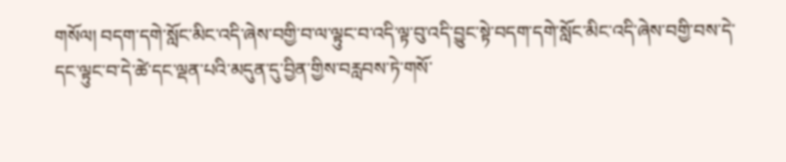གསོལ། བདག་དགེ་སློང་མིང་འདི་ཞེས་བགྱི་བ་ལ་ལྟུང་བ་འདི་ལྟ་བུ་འདི་བྱུང་སྟེ་བདག་དགེ་སློང་མིང་འདི་ཞེས་བགྱི་བས་དེ་དང་ལྟུང་བ་དེ་ཚེ་དང་ལྡན་པའི་མདུན་དུ་བྱིན་གྱིས་བརླབས་ཏེ་གསོ་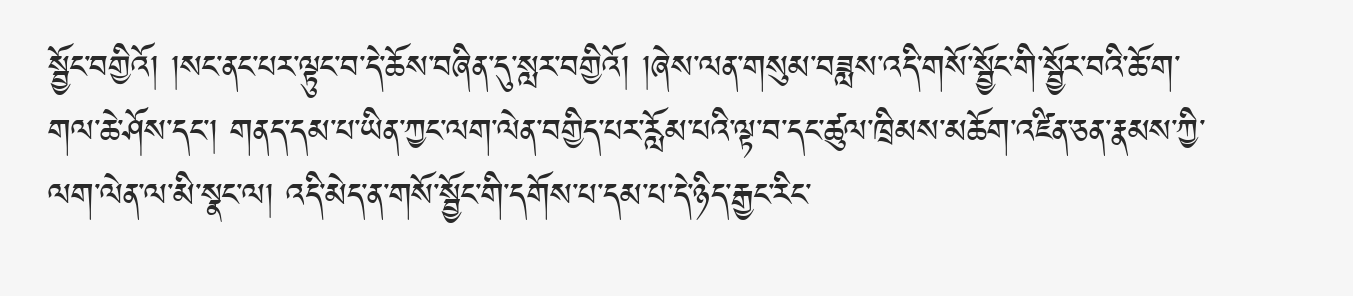སྦྱོང་བགྱིའོ། །སང་ནང་པར་ལྟུང་བ་དེ་ཆོས་བཞིན་དུ་སླར་བགྱིའོ། །ཞེས་ལན་གསུམ་བཟླས་འདི་གསོ་སྦྱོང་གི་སྦྱོར་བའི་ཆོ་ག་གལ་ཆེ་ཤོས་དང་། གནད་དམ་པ་ཡིན་ཀྱང་ལག་ལེན་བགྱིད་པར་རློམ་པའི་ལྟ་བ་དང་ཚུལ་ཁྲིམས་མཆོག་འཛིན་ཅན་རྣམས་ཀྱི་ལག་ལེན་ལ་མི་སྣང་ལ། འདི་མེད་ན་གསོ་སྦྱོང་གི་དགོས་པ་དམ་པ་དེ་ཉིད་རྒྱང་རིང་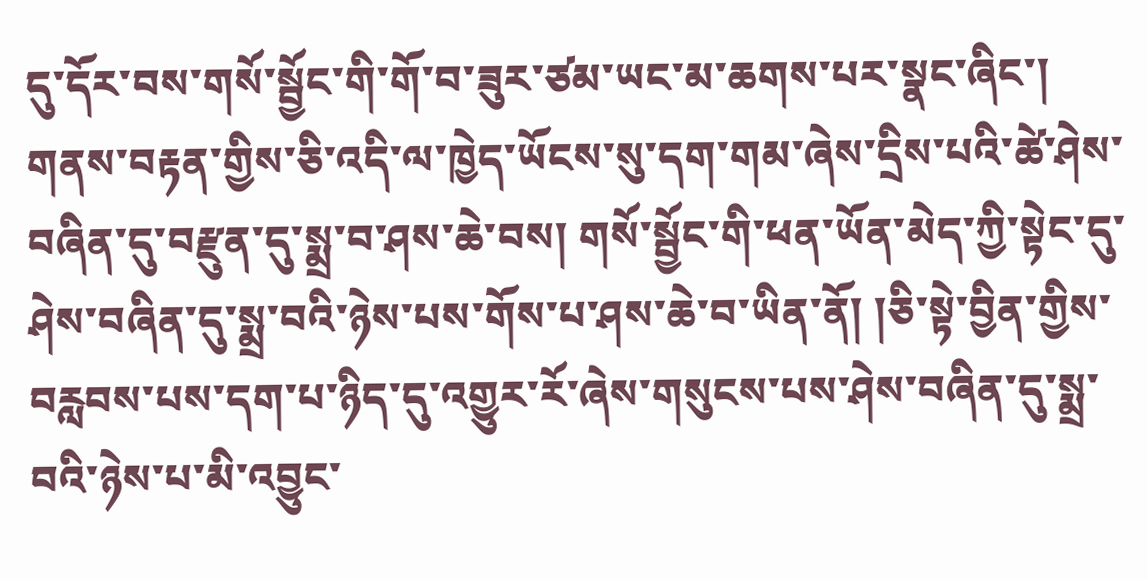དུ་དོར་བས་གསོ་སྦྱོང་གི་གོ་བ་ཟུར་ཙམ་ཡང་མ་ཆགས་པར་སྣང་ཞིང་། གནས་བརྟན་གྱིས་ཅི་འདི་ལ་ཁྱེད་ཡོངས་སུ་དག་གམ་ཞེས་དྲིས་པའི་ཚེ་ཤེས་བཞིན་དུ་བརྫུན་དུ་སྨྲ་བ་ཤས་ཆེ་བས། གསོ་སྦྱོང་གི་ཕན་ཡོན་མེད་ཀྱི་སྟེང་དུ་ཤེས་བཞིན་དུ་སྨྲ་བའི་ཉེས་པས་གོས་པ་ཤས་ཆེ་བ་ཡིན་ནོ། །ཅི་སྟེ་བྱིན་གྱིས་བརླབས་པས་དག་པ་ཉིད་དུ་འགྱུར་རོ་ཞེས་གསུངས་པས་ཤེས་བཞིན་དུ་སྨྲ་བའི་ཉེས་པ་མི་འབྱུང་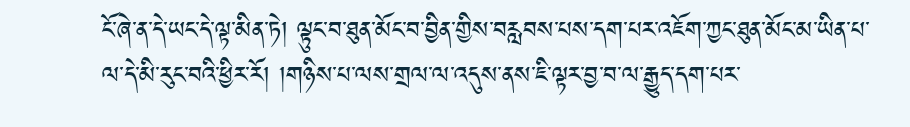ངོ་ཞེ་ན་དེ་ཡང་དེ་ལྟ་མིན་ཏེ། ལྟུང་བ་ཐུན་མོང་བ་བྱིན་གྱིས་བརླབས་པས་དག་པར་འཇོག་ཀྱང་ཐུན་མོང་མ་ཡིན་པ་ལ་དེ་མི་རུང་བའི་ཕྱིར་རོ། །གཉིས་པ་ལས་གྲལ་ལ་འདུས་ནས་ཇི་ལྟར་བྱ་བ་ལ་རྒྱུད་དག་པར་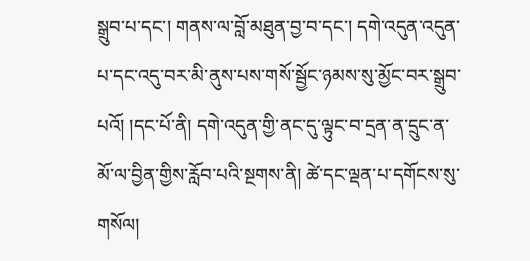སྒྲུབ་པ་དང་། གནས་ལ་བློ་མཐུན་བྱ་བ་དང་། དགེ་འདུན་འདུན་པ་དང་འདུ་བར་མི་ནུས་པས་གསོ་སྦྱོང་ཉམས་སུ་མྱོང་བར་སྒྲུབ་པའོ། །དང་པོ་ནི། དགེ་འདུན་གྱི་ནང་དུ་ལྟུང་བ་དྲན་ན་དྲུང་ན་མོ་ལ་བྱིན་གྱིས་རློབ་པའི་སྔགས་ནི། ཚེ་དང་ལྡན་པ་དགོངས་སུ་གསོལ།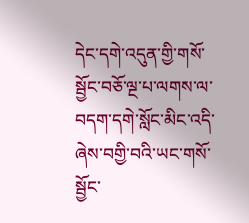དེང་དགེ་འདུན་གྱི་གསོ་སྦྱོང་བཅོ་ལྔ་པ་ལགས་ལ་བདག་དགེ་སློང་མིང་འདི་ཞེས་བགྱི་བའི་ཡང་གསོ་སྦྱོང་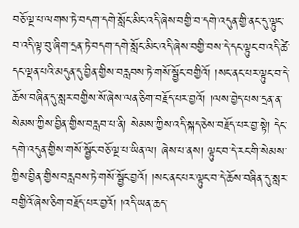བཅོ་ལྔ་པ་ལགས་ཏེ་བདག་དགེ་སློང་མིང་འདི་ཞེས་བགྱི་བ་དགེ་འདུན་གྱི་ནང་དུ་ལྟུང་བ་འདི་ལྟ་བུ་ཞིག་དྲན་ཏེ་བདག་དགེ་སློང་མིང་འདི་ཞེས་བགྱི་བས་དེ་དང་ལྟུང་བ་འདི་ཚེ་དང་ལྡན་པའི་མདུན་དུ་བྱིན་གྱིས་བརླབས་ཏེ་གསོ་སྦྱོང་བགྱིའོ། །སང་ནང་པར་ལྟུང་བ་དེ་ཆོས་བཞིན་དུ་སླར་བགྱིས་སོ་ཞེས་ལན་ཅིག་བརྗོད་པར་བྱའོ། །ལས་བྱེད་པས་དྲན་ན་སེམས་ཀྱིས་བྱིན་གྱིས་བརླབ་པ་ནི། སེམས་ཀྱིས་འདི་སྐད་ཅེས་བརྗོད་པར་བྱ་སྟེ། དེང་དགེ་འདུན་གྱིས་གསོ་སྦྱོང་བཅོ་ལྔ་པ་ཡིན་ལ། ཞེས་པ་ནས། ལྟུང་བ་དེ་རང་གི་སེམས་ཀྱིས་བྱིན་གྱིས་བརླབས་ཏེ་གསོ་སྦྱོང་བྱའོ། །སང་ནང་པར་ལྟུང་བ་དེ་ཆོས་བཞིན་དུ་སླར་བགྱིའོ་ཞེས་ཅིག་བརྗོད་པར་བྱའོ། །འདི་ཡན་ཆད་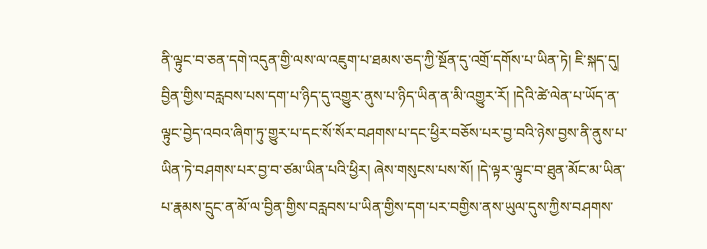ནི་ལྟུང་བ་ཅན་དགེ་འདུན་གྱི་ལས་ལ་འཇུག་པ་ཐམས་ཅད་ཀྱི་སྔོན་དུ་འགྲོ་དགོས་པ་ཡིན་ཏེ། ཇི་སྐད་དུ། བྱིན་གྱིས་བརླབས་པས་དག་པ་ཉིད་དུ་འགྱུར་ནུས་པ་ཉིད་ཡིན་ན་མི་འགྱུར་རོ། །དེའི་ཚེ་ལེན་པ་ཡོད་ན་ལྟུང་བྱེད་འབའ་ཞིག་ཏུ་གྱུར་པ་དང་སོ་སོར་བཤགས་པ་དང་ཕྱིར་བཅོས་པར་བྱ་བའི་ཉེས་བྱས་ནི་ནུས་པ་ཡིན་ཏེ་བཤགས་པར་བྱ་བ་ཙམ་ཡིན་པའི་ཕྱིར། ཞེས་གསུངས་པས་སོ། །དེ་ལྟར་ལྟུང་བ་ཐུན་མོང་མ་ཡིན་པ་རྣམས་དྲུང་ན་མོ་ལ་བྱིན་གྱིས་བརླབས་པ་ཡིན་གྱིས་དག་པར་བགྱིས་ནས་ཡུལ་དུས་ཀྱིས་བཤགས་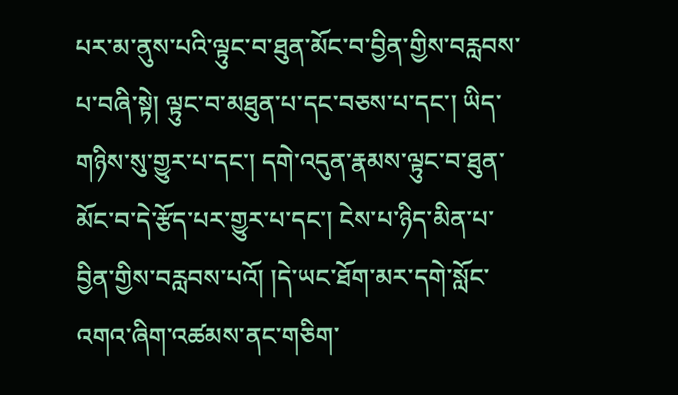པར་མ་ནུས་པའི་ལྟུང་བ་ཐུན་མོང་བ་བྱིན་གྱིས་བརླབས་པ་བཞི་སྟེ། ལྟུང་བ་མཐུན་པ་དང་བཅས་པ་དང་། ཡིད་གཉིས་སུ་གྱུར་པ་དང་། དགེ་འདུན་རྣམས་ལྟུང་བ་ཐུན་མོང་བ་དེ་རྩོད་པར་གྱུར་པ་དང་། ངེས་པ་ཉིད་མིན་པ་བྱིན་གྱིས་བརླབས་པའོ། །དེ་ཡང་ཐོག་མར་དགེ་སློང་འགའ་ཞིག་འཚམས་ནང་གཅིག་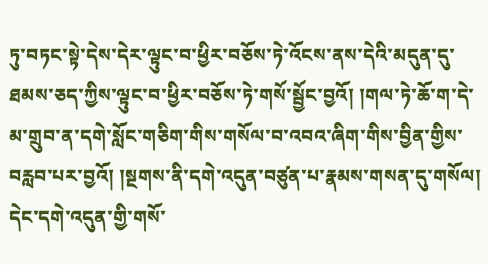ཏུ་བཏང་སྟེ་དེས་དེར་ལྟུང་བ་ཕྱིར་བཅོས་ཏེ་འོངས་ནས་དེའི་མདུན་དུ་ཐམས་ཅད་ཀྱིས་ལྟུང་བ་ཕྱིར་བཅོས་ཏེ་གསོ་སྦྱོང་བྱའོ། །གལ་ཏེ་ཆོ་ག་དེ་མ་གྲུབ་ན་དགེ་སློང་གཅིག་གིས་གསོལ་བ་འབའ་ཞིག་གིས་བྱིན་གྱིས་བརླབ་པར་བྱའོ། །སྔགས་ནི་དགེ་འདུན་བཙུན་པ་རྣམས་གསན་དུ་གསོལ། དེང་དགེ་འདུན་གྱི་གསོ་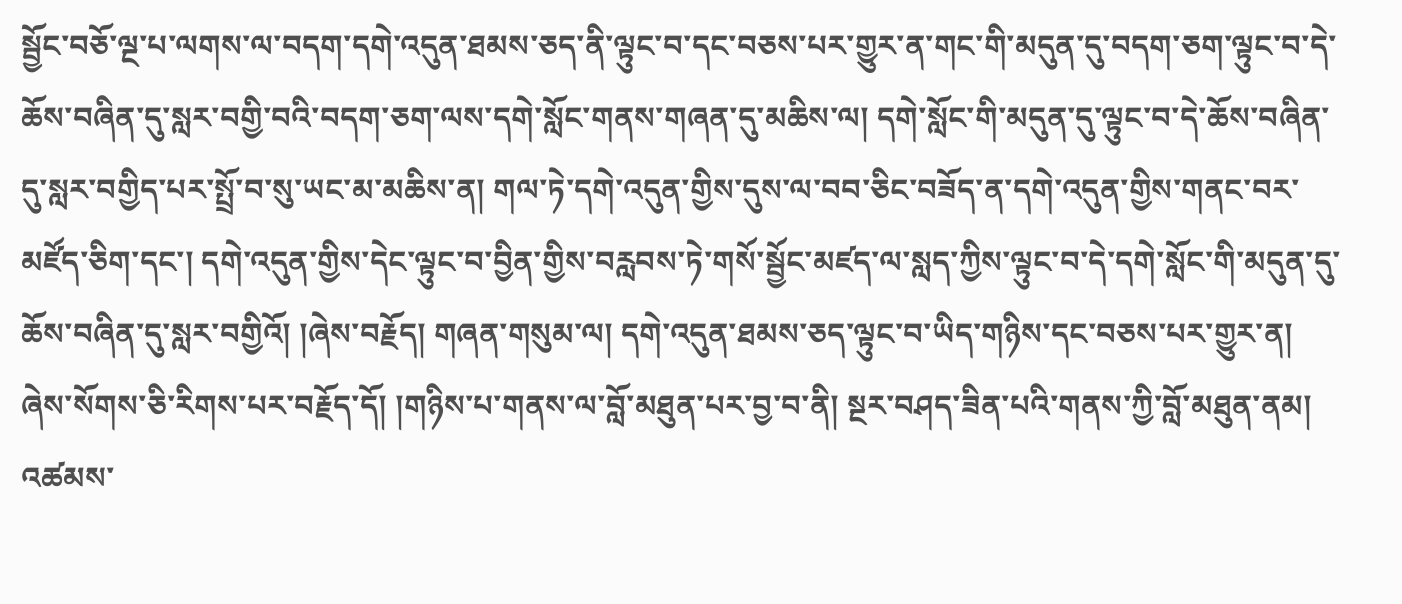སྦྱོང་བཅོ་ལྔ་པ་ལགས་ལ་བདག་དགེ་འདུན་ཐམས་ཅད་ནི་ལྟུང་བ་དང་བཅས་པར་གྱུར་ན་གང་གི་མདུན་དུ་བདག་ཅག་ལྟུང་བ་དེ་ཆོས་བཞིན་དུ་སླར་བགྱི་བའི་བདག་ཅག་ལས་དགེ་སློང་གནས་གཞན་དུ་མཆིས་ལ། དགེ་སློང་གི་མདུན་དུ་ལྟུང་བ་དེ་ཆོས་བཞིན་དུ་སླར་བགྱིད་པར་སྤྲོ་བ་སུ་ཡང་མ་མཆིས་ན། གལ་ཏེ་དགེ་འདུན་གྱིས་དུས་ལ་བབ་ཅིང་བཟོད་ན་དགེ་འདུན་གྱིས་གནང་བར་མཛོད་ཅིག་དང་། དགེ་འདུན་གྱིས་དེང་ལྟུང་བ་བྱིན་གྱིས་བརླབས་ཏེ་གསོ་སྦྱོང་མཛད་ལ་སླད་ཀྱིས་ལྟུང་བ་དེ་དགེ་སློང་གི་མདུན་དུ་ཆོས་བཞིན་དུ་སླར་བགྱིའོ། །ཞེས་བརྗོད། གཞན་གསུམ་ལ། དགེ་འདུན་ཐམས་ཅད་ལྟུང་བ་ཡིད་གཉིས་དང་བཅས་པར་གྱུར་ན། ཞེས་སོགས་ཅི་རིགས་པར་བརྗོད་དོ། །གཉིས་པ་གནས་ལ་བློ་མཐུན་པར་བྱ་བ་ནི། སྔར་བཤད་ཟིན་པའི་གནས་ཀྱི་བློ་མཐུན་ནམ། འཚམས་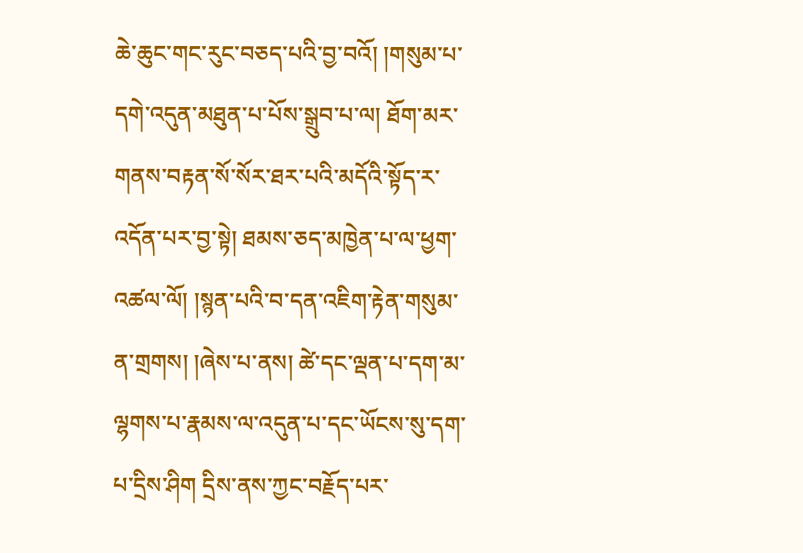ཆེ་ཆུང་གང་རུང་བཅད་པའི་བྱ་བའོ། །གསུམ་པ་དགེ་འདུན་མཐུན་པ་པོས་སྒྲུབ་པ་ལ། ཐོག་མར་གནས་བརྟན་སོ་སོར་ཐར་པའི་མདོའི་སྟོད་ར་འདོན་པར་བྱ་སྟེ། ཐམས་ཅད་མཁྱེན་པ་ལ་ཕྱག་འཚལ་ལོ། །སྙན་པའི་བ་དན་འཇིག་རྟེན་གསུམ་ན་གྲགས། །ཞེས་པ་ནས། ཚེ་དང་ལྡན་པ་དག་མ་ལྷགས་པ་རྣམས་ལ་འདུན་པ་དང་ཡོངས་སུ་དག་པ་དྲིས་ཤིག དྲིས་ནས་ཀྱང་བརྗོད་པར་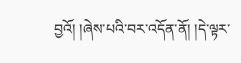བྱའོ། །ཞེས་པའི་བར་འདོན་ནོ། །དེ་ལྟར་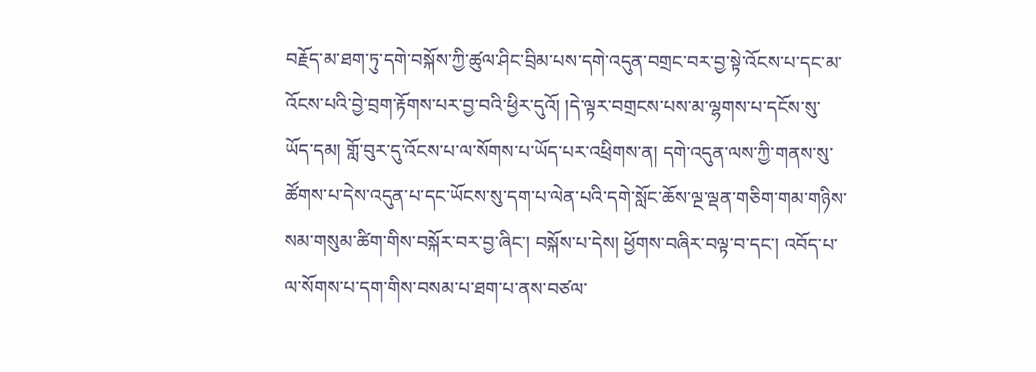བརྗོད་མ་ཐག་ཏུ་དགེ་བསྐོས་ཀྱི་ཚུལ་ཤིང་བྲིམ་པས་དགེ་འདུན་བགྲང་བར་བྱ་སྟེ་འོངས་པ་དང་མ་འོངས་པའི་བྱེ་བྲག་རྟོགས་པར་བྱ་བའི་ཕྱིར་དུའོ། །དེ་ལྟར་བགྲངས་པས་མ་ལྷགས་པ་དངོས་སུ་ཡོད་དམ། གློ་བུར་དུ་འོངས་པ་ལ་སོགས་པ་ཡོད་པར་འཕྲིགས་ན། དགེ་འདུན་ལས་ཀྱི་གནས་སུ་ཚོགས་པ་དེས་འདུན་པ་དང་ཡོངས་སུ་དག་པ་ལེན་པའི་དགེ་སློང་ཆོས་ལྔ་ལྡན་གཅིག་གམ་གཉིས་སམ་གསུམ་ཚིག་གིས་བསྐོར་བར་བྱ་ཞིང་། བསྐོས་པ་དེས། ཕྱོགས་བཞིར་བལྟ་བ་དང་། འབོད་པ་ལ་སོགས་པ་དག་གིས་བསམ་པ་ཐག་པ་ནས་བཙལ་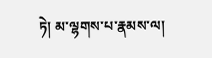ཏེ། མ་ལྷགས་པ་རྣམས་ལ།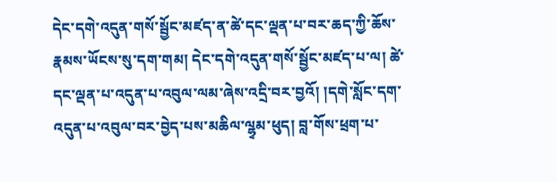དེང་དགེ་འདུན་གསོ་སྦྱོང་མཛད་ན་ཚེ་དང་ལྡན་པ་བར་ཆད་ཀྱི་ཆོས་རྣམས་ཡོངས་སུ་དག་གམ། དེང་དགེ་འདུན་གསོ་སྦྱོང་མཛད་པ་ལ། ཚེ་དང་ལྡན་པ་འདུན་པ་འབུལ་ལམ་ཞེས་འདྲི་བར་བྱའོ། །དགེ་སློང་དག་འདུན་པ་འབུལ་བར་བྱེད་པས་མཆིལ་ལྷྭམ་ཕུད། བླ་གོས་ཕྲག་པ་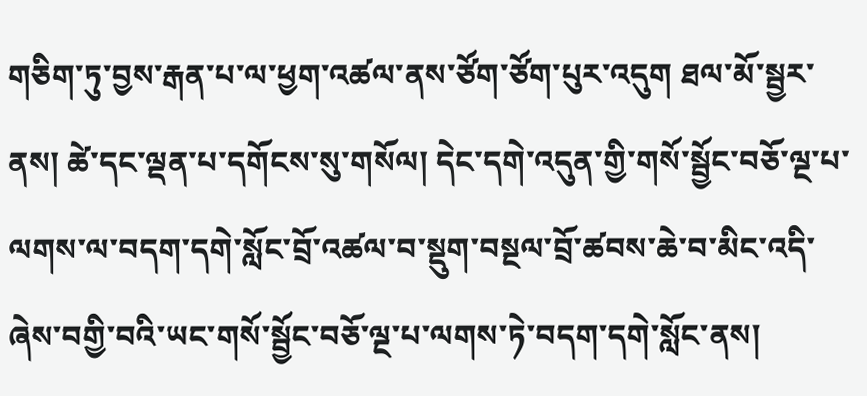གཅིག་ཏུ་བྱས་རྒན་པ་ལ་ཕྱག་འཚལ་ནས་ཙོག་ཙོག་པུར་འདུག ཐལ་མོ་སྦྱར་ནས། ཚེ་དང་ལྡན་པ་དགོངས་སུ་གསོལ། དེང་དགེ་འདུན་གྱི་གསོ་སྦྱོང་བཅོ་ལྔ་པ་ལགས་ལ་བདག་དགེ་སློང་བྲོ་འཚལ་བ་སྡུག་བསྔལ་བྲོ་ཚབས་ཆེ་བ་མིང་འདི་ཞེས་བགྱི་བའི་ཡང་གསོ་སྦྱོང་བཅོ་ལྔ་པ་ལགས་ཏེ་བདག་དགེ་སློང་ནས།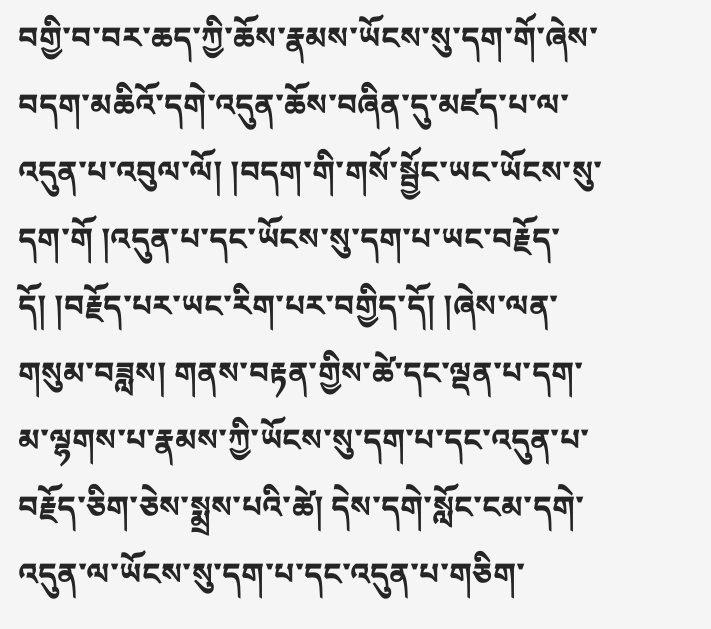བགྱི་བ་བར་ཆད་ཀྱི་ཆོས་རྣམས་ཡོངས་སུ་དག་གོ་ཞེས་བདག་མཆིའོ་དགེ་འདུན་ཆོས་བཞིན་དུ་མཛད་པ་ལ་འདུན་པ་འབུལ་ལོ། །བདག་གི་གསོ་སྦྱོང་ཡང་ཡོངས་སུ་དག་གོ །འདུན་པ་དང་ཡོངས་སུ་དག་པ་ཡང་བརྗོད་དོ། །བརྗོད་པར་ཡང་རིག་པར་བགྱིད་དོ། །ཞེས་ལན་གསུམ་བཟླས། གནས་བརྟན་གྱིས་ཚེ་དང་ལྡན་པ་དག་མ་ལྷགས་པ་རྣམས་ཀྱི་ཡོངས་སུ་དག་པ་དང་འདུན་པ་བརྗོད་ཅིག་ཅེས་སྨྲས་པའི་ཚེ། དེས་དགེ་སློང་ངམ་དགེ་འདུན་ལ་ཡོངས་སུ་དག་པ་དང་འདུན་པ་གཅིག་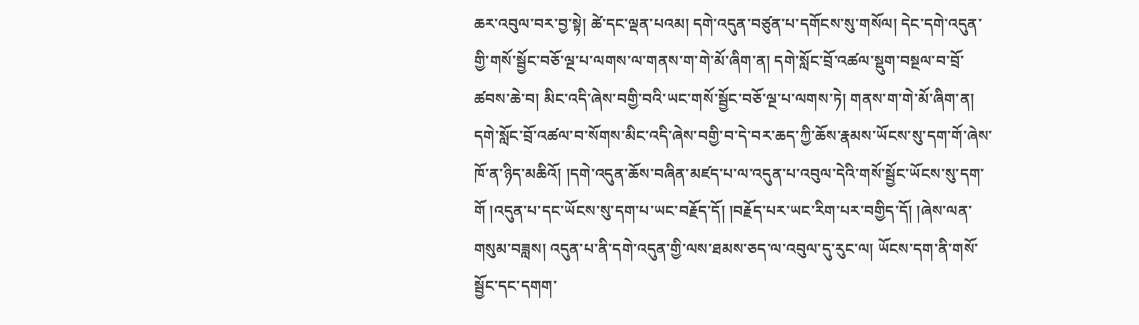ཆར་འབུལ་བར་བྱ་སྟེ། ཚེ་དང་ལྡན་པའམ། དགེ་འདུན་བཙུན་པ་དགོངས་སུ་གསོལ། དེང་དགེ་འདུན་གྱི་གསོ་སྦྱོང་བཅོ་ལྔ་པ་ལགས་ལ་གནས་ག་གེ་མོ་ཞིག་ན། དགེ་སློང་བྲོ་འཚལ་སྡུག་བསྔལ་བ་བྲོ་ཚབས་ཆེ་བ། མིང་འདི་ཞེས་བགྱི་བའི་ཡང་གསོ་སྦྱོང་བཅོ་ལྔ་པ་ལགས་ཏེ། གནས་ག་གེ་མོ་ཞིག་ན། དགེ་སློང་བྲོ་འཚལ་བ་སོགས་མིང་འདི་ཞེས་བགྱི་བ་དེ་བར་ཆད་ཀྱི་ཆོས་རྣམས་ཡོངས་སུ་དག་གོ་ཞེས་ཁོ་ན་ཉིད་མཆིའོ། །དགེ་འདུན་ཆོས་བཞིན་མཛད་པ་ལ་འདུན་པ་འབུལ་དེའི་གསོ་སྦྱོང་ཡོངས་སུ་དག་གོ །འདུན་པ་དང་ཡོངས་སུ་དག་པ་ཡང་བརྗོད་དོ། །བརྗོད་པར་ཡང་རིག་པར་བགྱིད་དོ། །ཞེས་ལན་གསུམ་བཟླས། འདུན་པ་ནི་དགེ་འདུན་གྱི་ལས་ཐམས་ཅད་ལ་འབུལ་དུ་རུང་ལ། ཡོངས་དག་ནི་གསོ་སྦྱོང་དང་དགག་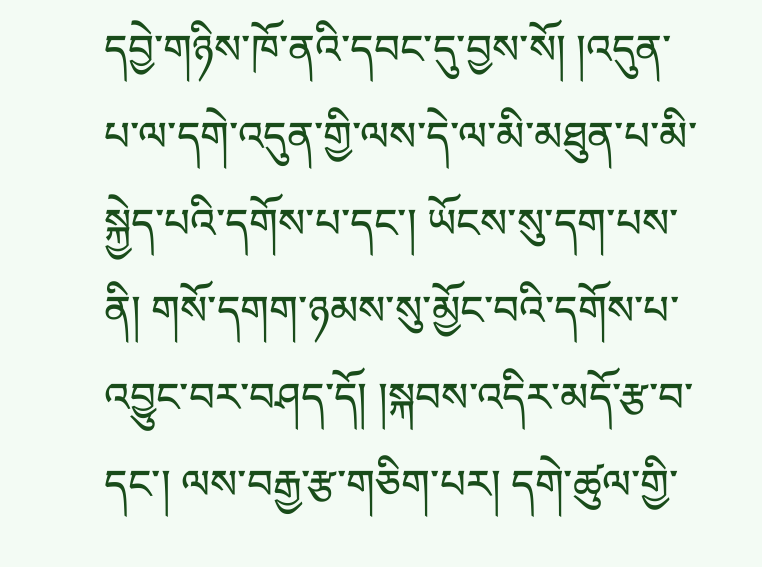དབྱེ་གཉིས་ཁོ་ནའི་དབང་དུ་བྱས་སོ། །འདུན་པ་ལ་དགེ་འདུན་གྱི་ལས་དེ་ལ་མི་མཐུན་པ་མི་སྐྱེད་པའི་དགོས་པ་དང་། ཡོངས་སུ་དག་པས་ནི། གསོ་དགག་ཉམས་སུ་མྱོང་བའི་དགོས་པ་འབྱུང་བར་བཤད་དོ། །སྐབས་འདིར་མདོ་རྩ་བ་དང་། ལས་བརྒྱ་རྩ་གཅིག་པར། དགེ་ཚུལ་གྱི་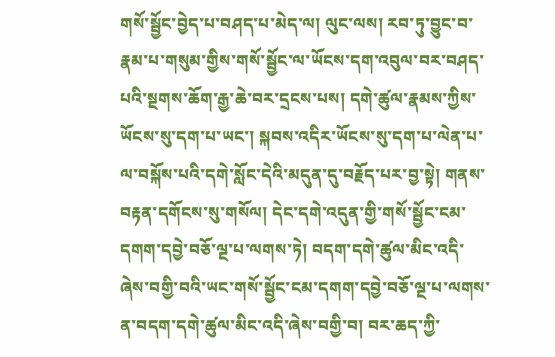གསོ་སྦྱོང་བྱེད་པ་བཤད་པ་མེད་ལ། ལུང་ལས། རབ་ཏུ་བྱུང་བ་རྣམ་པ་གསུམ་གྱིས་གསོ་སྦྱོང་ལ་ཡོངས་དག་འབུལ་བར་བཤད་པའི་སྔགས་ཆོག་རྒྱ་ཆེ་བར་དྲངས་པས། དགེ་ཚུལ་རྣམས་ཀྱིས་ཡོངས་སུ་དག་པ་ཡང་། སྐབས་འདིར་ཡོངས་སུ་དག་པ་ལེན་པ་ལ་བསྐོས་པའི་དགེ་སློང་དེའི་མདུན་དུ་བརྗོད་པར་བྱ་སྟེ། གནས་བརྟན་དགོངས་སུ་གསོལ། དེང་དགེ་འདུན་གྱི་གསོ་སྦྱོང་ངམ་དགག་དབྱེ་བཅོ་ལྔ་པ་ལགས་ཏེ། བདག་དགེ་ཚུལ་མིང་འདི་ཞེས་བགྱི་བའི་ཡང་གསོ་སྦྱོང་ངམ་དགག་དབྱེ་བཅོ་ལྔ་པ་ལགས་ན་བདག་དགེ་ཚུལ་མིང་འདི་ཞེས་བགྱི་བ། བར་ཆད་ཀྱི་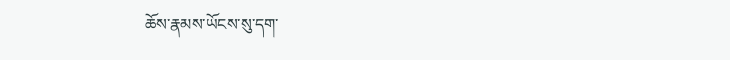ཆོས་རྣམས་ཡོངས་སུ་དག་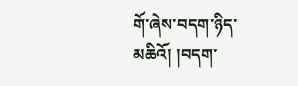གོ་ཞེས་བདག་ཉིད་མཆིའོ། །བདག་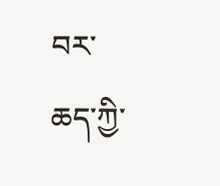བར་ཆད་ཀྱི་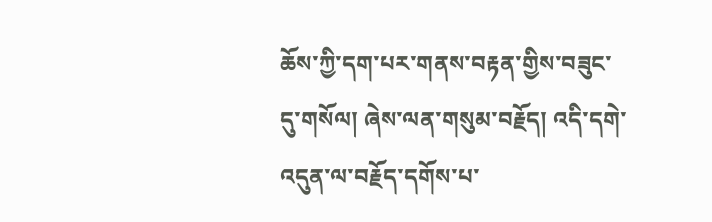ཆོས་ཀྱི་དག་པར་གནས་བརྟན་གྱིས་བཟུང་དུ་གསོལ། ཞེས་ལན་གསུམ་བརྗོད། འདི་དགེ་འདུན་ལ་བརྗོད་དགོས་པ་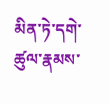མིན་ཏེ་དགེ་ཚུལ་རྣམས་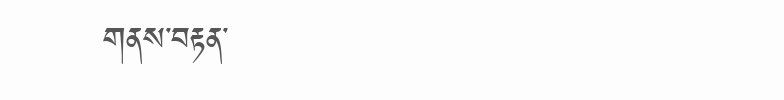གནས་བརྟན་